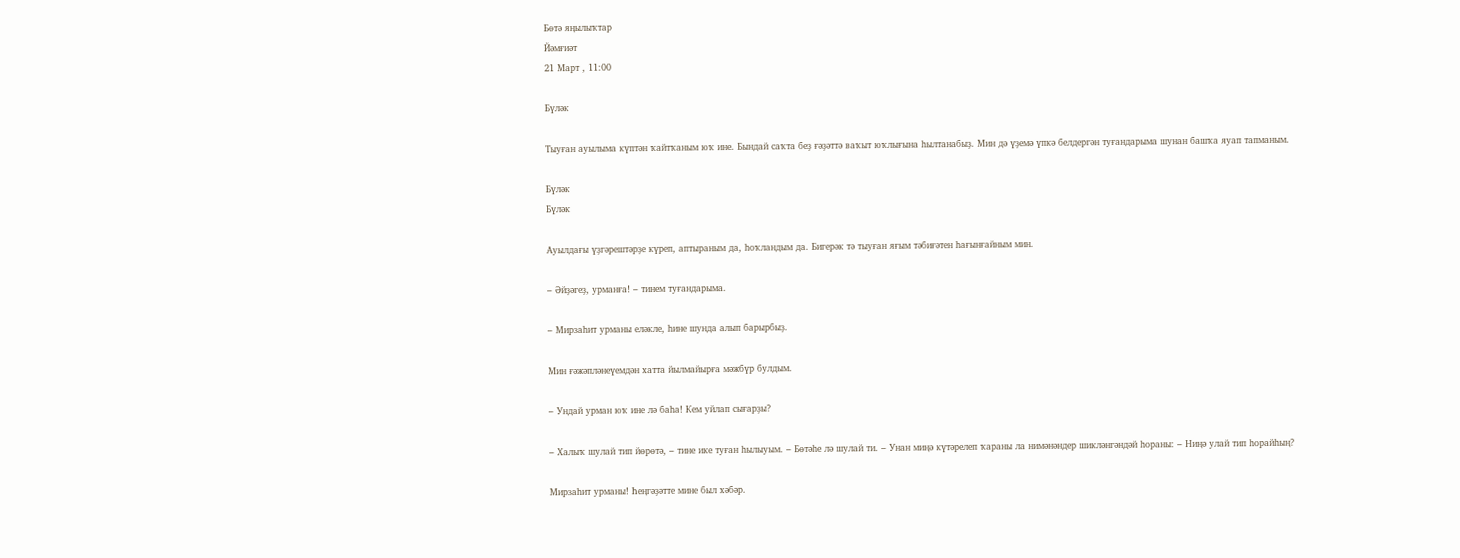Бөтә яңылыҡтар
Йәмғиәт
21 Март , 11:00

Бүләк

Тыуған ауылыма күптән ҡайтҡаным юҡ ине. Бындай саҡта беҙ ғәҙәттә ваҡыт юҡлығына һылтанабыҙ. Мин дә үҙемә үпкә белдергән туғандарыма шунан башҡа яуап тапманым.

Бүләк
Бүләк

Ауылдағы үҙгәрештәрҙе күреп, аптыраным да, һоҡландым да. Бигерәк тә тыуған яғым тәбиғәтен һағынғайным мин.

– Әйҙәгеҙ, урманға! – тинем туғандарыма.

– Мирзаһит урманы еләкле, һине шунда алып барырбыҙ.

Мин ғәжәпләнеүемдән хатта йылмайырға мәжбүр булдым.

– Ундай урман юҡ ине лә баһа! Кем уйлап сығарҙы?

– Халыҡ шулай тип йөрөтә, – тине ике туған һылыуым. – Бөтәһе лә шулай ти. – Унан миңә күтәрелеп ҡараны ла нимәнәндер шикләнгәндәй һораны: – Ниңә улай тип һорайһың?

Мирзаһит урманы! Һеңгәҙәтте мине был хәбәр.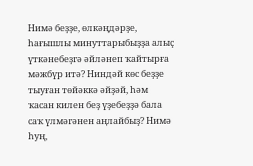Нимә беҙҙе, өлкәңдәрҙе, һағышлы минуттарыбыҙҙа алыҫ үткәнебеҙгә әйләнеп ҡайтырға мәжбүр итә? Ниндәй көс беҙҙе тыуған төйәккә әйҙәй, һәм ҡасан килен беҙ үҙебеҙҙә бала саҡ үлмәгәнен аңлайбыҙ? Нимә һуң,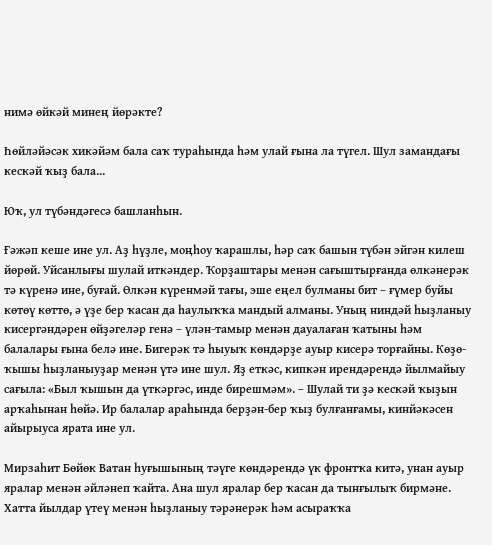нимә өйкәй минең йөрәкте?

Һөйләйәсәк хикәйәм бала саҡ тураһында һәм улай ғына ла түгел. Шул замандағы кескәй ҡыҙ бала...

Юҡ, ул түбәндәгесә башланһын.

Ғәжәп кеше ине ул. Аҙ һүҙле, моңһоу ҡарашлы, һәр саҡ башын түбән эйгән килеш йөрөй. Уйсанлығы шулай иткәндер. Ҡорҙаштары менән сағыштырғанда өлкәнерәк тә күренә ине, буғай. Өлкән күренмәй тағы, эше еңел булманы бит – ғүмер буйы көтөү көттө, ә үҙе бер ҡасан да һаулыҡҡа мандый алманы. Уның ниндәй һыҙланыу кисергәндәрен өйҙәгеләр генә – үлән-тамыр менән дауалаған ҡатыны һәм балалары ғына белә ине. Бигерәк тә һыуыҡ көндәрҙе ауыр кисерә торғайны. Көҙө-ҡышы һыҙланыуҙар менән үтә ине шул. Яҙ еткәс, кипкән ирендәрендә йылмайыу сағыла: «Был ҡышын да үткәргәс, инде бирешмәм». – Шулай ти ҙә кескәй ҡыҙын арҡаһынан һөйә. Ир балалар араһында берҙән-бер ҡыҙ булғанғамы, кинйәкәсен айырыуса ярата ине ул.

Мирзаһит Бөйөк Ватан һуғышының тәүге көндәрендә үк фронтҡа китә, унан ауыр яралар менән әйләнеп ҡайта. Ана шул яралар бер ҡасан да тынғылыҡ бирмәне. Хатта йылдар үтеү менән һыҙланыу тәрәнерәк һәм асыраҡҡа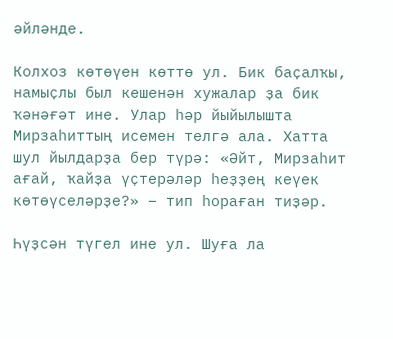әйләнде.

Колхоз көтөүен көттө ул. Бик баҫалҡы, намыҫлы был кешенән хужалар ҙа бик ҡәнәғәт ине. Улар һәр йыйылышта Мирзаһиттың исемен телгә ала. Хатта шул йылдарҙа бер түрә: «Әйт, Мирзаһит ағай, ҡайҙа үҫтерәләр һеҙҙең кеүек көтөүселәрҙе?» – тип һораған тиҙәр.

Һүҙсән түгел ине ул. Шуға ла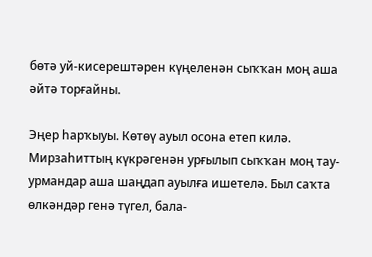бөтә уй-кисерештәрен күңеленән сыҡҡан моң аша әйтә торғайны.

Эңер һарҡыуы. Көтөү ауыл осона етеп килә. Мирзаһиттың күкрәгенән урғылып сыҡҡан моң тау-урмандар аша шаңдап ауылға ишетелә. Был саҡта өлкәндәр генә түгел, бала-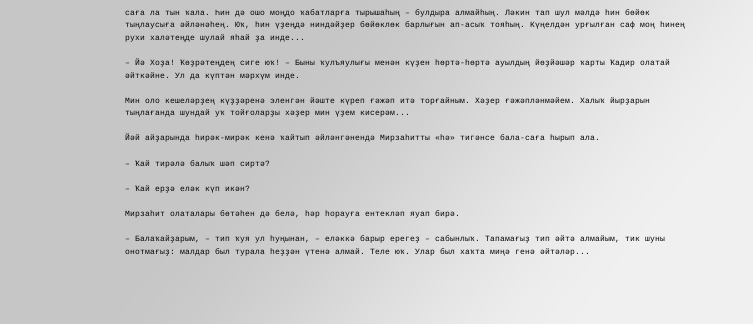саға ла тын ҡала. Һин дә ошо моңдо ҡабатларға тырышаһың – булдыра алмайһың. Ләкин тап шул мәлдә һин бөйөк тыңлаусыға әйләнәһең. Юҡ, һин үҙеңдә ниндәйҙер бөйөклөк барлығын ап-асыҡ тояһың. Күңелдән урғылған саф моң һинең рухи халәтеңде шулай яһай ҙа инде...

– Йә Хоҙа! Ҡөҙрәтеңдең сиге юҡ! – Быны ҡулъяулығы менән күҙен һөртә-һөртә ауылдың йөҙйәшәр ҡарты Ҡадир олатай әйткәйне. Ул да күптән мәрхүм инде.

Мин оло кешеләрҙең күҙҙәренә эленгән йәште күреп ғәжәп итә торғайным. Хәҙер ғәжәпләнмәйем. Халыҡ йырҙарын тыңлағанда шундай уҡ тойғоларҙы хәҙер мин үҙем кисерәм...

Йәй айҙарында һирәк-мирәк кенә ҡайтып әйләнгәнендә Мирзаһитты «һә» тигәнсе бала-саға һырып ала.

– Ҡай тирәлә балыҡ шәп сиртә?

– Ҡай ерҙә еләк күп икән?

Мирзаһит олаталары бөтәһен дә белә, һәр һорауға ентекләп яуап бирә.

– Балаҡайҙарым, – тип ҡуя ул һуңынан, – еләккә барыр ерегеҙ – сабынлыҡ. Тапамағыҙ тип әйтә алмайым, тик шуны онотмағыҙ: малдар был турала һеҙҙән үтенә алмай. Теле юҡ. Улар был хаҡта миңә генә әйтәләр...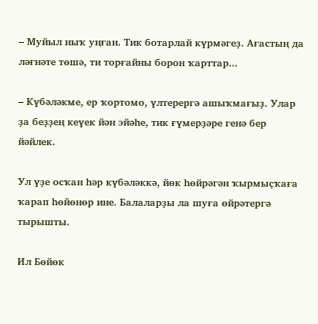– Муйыл ныҡ уңған. Тик ботарлай күрмәгеҙ. Ағастың да ләғнәте төшә, ти торғайны борон ҡарттар...

– Күбәләкме, ер ҡортомо, үлтерергә ашыҡмағыҙ. Улар ҙа беҙҙең кеүек йән эйәһе, тик ғүмерҙәре генә бер йәйлек.

Ул үҙе осҡан һәр күбәләккә, йөк һөйрәгән ҡырмыҫҡаға ҡарап һөйөнөр ине. Балаларҙы ла шуға өйрәтергә тырышты.

Ил Бөйөк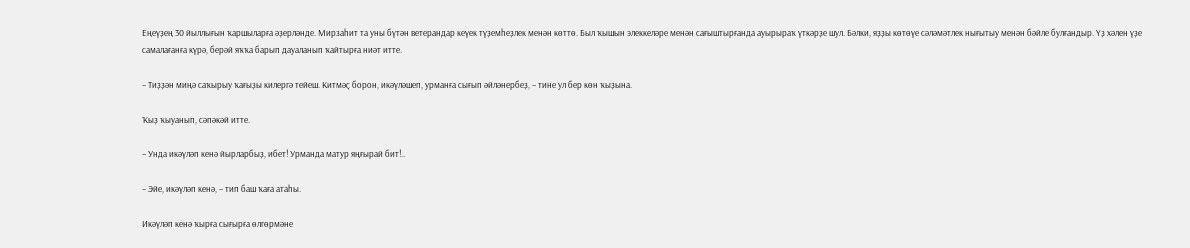Еңеүҙең 30 йыллығын ҡаршыларға әҙерләнде. Мирзаһит та уны бүтән ветерандар кеүек түҙемһеҙлек менән көттө. Был ҡышын элеккеләре менән сағыштырғанда ауырыраҡ үткәрҙе шул. Бәлки, яҙҙы көтөүе сәләмәтлек нығытыу менән бәйле булғандыр. Үҙ хәлен үҙе самалағанға күрә, берәй яҡҡа барып дауаланып ҡайтырға ниәт итте.

– Тиҙҙән миңә саҡырыу ҡағыҙы килергә тейеш. Китмәҫ борон, икәүләшеп, урманға сығып әйләнербеҙ, – тине ул бер көн ҡыҙына.

Ҡыҙ ҡыуанып, сәпәкәй итте.

– Унда икәүләп кенә йырларбыҙ, ибет! Урманда матур яңғырай бит!..

– Эйе, икәүләп кенә, – тип баш ҡаға атаһы.

Икәүләп кенә ҡырға сығырға өлгөрмәне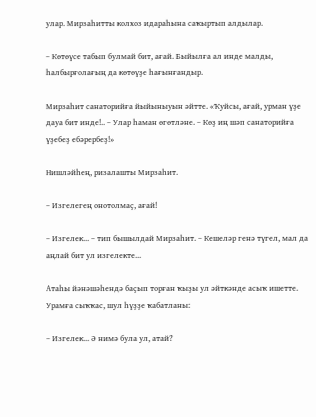улар. Мирзаһитты колхоз идараһына саҡыртып алдылар.

– Көтөүсе табып булмай бит, ағай. Быйылға ал инде малды, һалбырғолағың да көтөүҙе һағынғандыр.

Мирзаһит санаторийға йыйыныуын әйтте. «Ҡуйсы, ағай, урман үҙе дауа бит инде!.. – Улар һаман өгөтләне. – Көҙ иң шәп санаторийға үҙебеҙ ебәрербеҙ!»

Нишләйһең, ризалашты Мирзаһит.

– Изгелегең онотолмаҫ, ағай!

– Изгелек... – тип бышылдай Мирзаһит. – Кешеләр генә түгел, мал да аңлай бит ул изгелекте...

Атаһы йәнәшәһендә баҫып торған ҡыҙы ул әйткәнде асыҡ ишетте. Урамға сыҡҡас, шул һүҙҙе ҡабатланы:

– Изгелек... Ә нимә була ул, атай?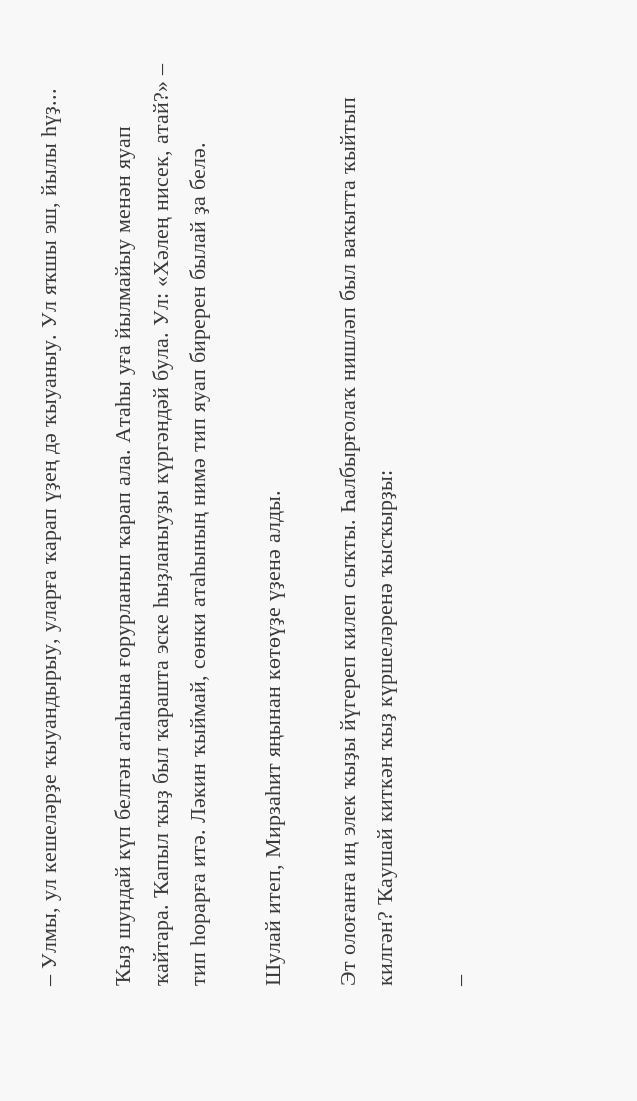– Улмы, ул кешеләрҙе ҡыуандырыу, уларға ҡарап үҙең дә ҡыуаныу. Ул яҡшы эш, йылы һүҙ...

Ҡыҙ шундай күп белгән атаһына ғорурланып ҡарап ала. Атаһы уға йылмайыу менән яуап ҡайтара. Ҡапыл ҡыҙ был ҡарашта эске һыҙланыуҙы күргәндәй була. Ул: «Хәлең нисек, атай?» – тип һорарға итә. Ләкин ҡыймай, сөнки атаһының нимә тип яуап биререн былай ҙа белә.

Шулай итеп, Мирзаһит яңынан көтөүҙе үҙенә алды.

Эт олоғанға иң элек ҡыҙы йүгереп килеп сыҡты. Һалбырғолаҡ нишләп был ваҡытта ҡыйтып килгән? Ҡаушай киткән ҡыҙ күршеләренә ҡысҡырҙы:

–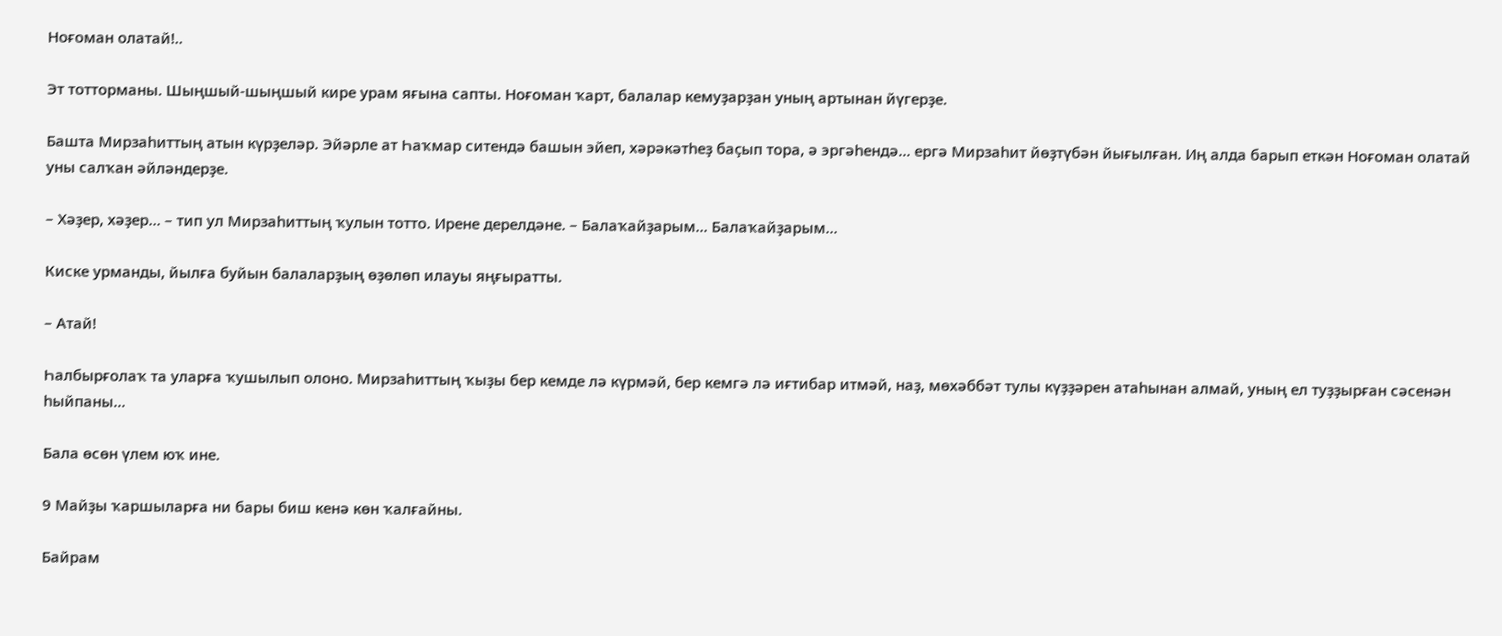Ноғоман олатай!..

Эт тотторманы. Шыңшый-шыңшый кире урам яғына сапты. Ноғоман ҡарт, балалар кемуҙарҙан уның артынан йүгерҙе.

Башта Мирзаһиттың атын күрҙеләр. Эйәрле ат Һаҡмар ситендә башын эйеп, хәрәкәтһеҙ баҫып тора, ә эргәһендә... ергә Мирзаһит йөҙтүбән йығылған. Иң алда барып еткән Ноғоман олатай уны салҡан әйләндерҙе.

– Хәҙер, хәҙер... – тип ул Мирзаһиттың ҡулын тотто. Ирене дерелдәне. – Балаҡайҙарым... Балаҡайҙарым...

Киске урманды, йылға буйын балаларҙың өҙөлөп илауы яңғыратты.

– Атай!

Һалбырғолаҡ та уларға ҡушылып олоно. Мирзаһиттың ҡыҙы бер кемде лә күрмәй, бер кемгә лә иғтибар итмәй, наҙ, мөхәббәт тулы күҙҙәрен атаһынан алмай, уның ел туҙҙырған сәсенән һыйпаны...

Бала өсөн үлем юҡ ине.

9 Майҙы ҡаршыларға ни бары биш кенә көн ҡалғайны.

Байрам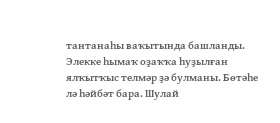тантанаһы ваҡытында башланды. Элекке һымаҡ оҙаҡҡа һуҙылған ялҡытҡыс телмәр ҙә булманы. Бөтәһе лә һәйбәт бара. Шулай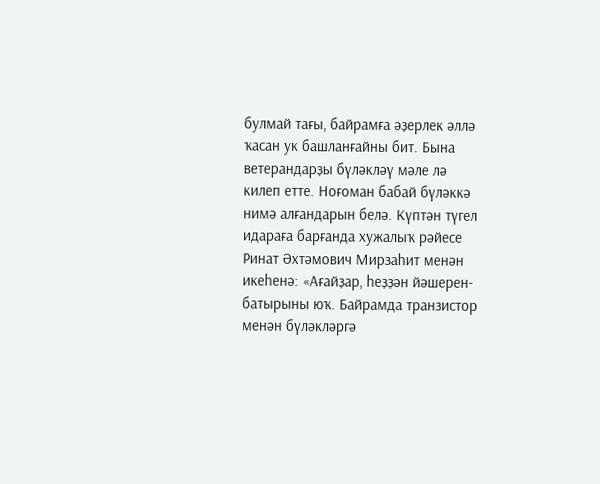булмай тағы, байрамға әҙерлек әллә ҡасан ук башланғайны бит. Бына ветерандарҙы бүләкләү мәле лә килеп етте. Ноғоман бабай бүләккә нимә алғандарын белә. Күптән түгел идараға барғанда хужалыҡ рәйесе Ринат Әхтәмович Мирзаһит менән икеһенә: «Ағайҙар, һеҙҙән йәшерен-батырыны юҡ. Байрамда транзистор менән бүләкләргә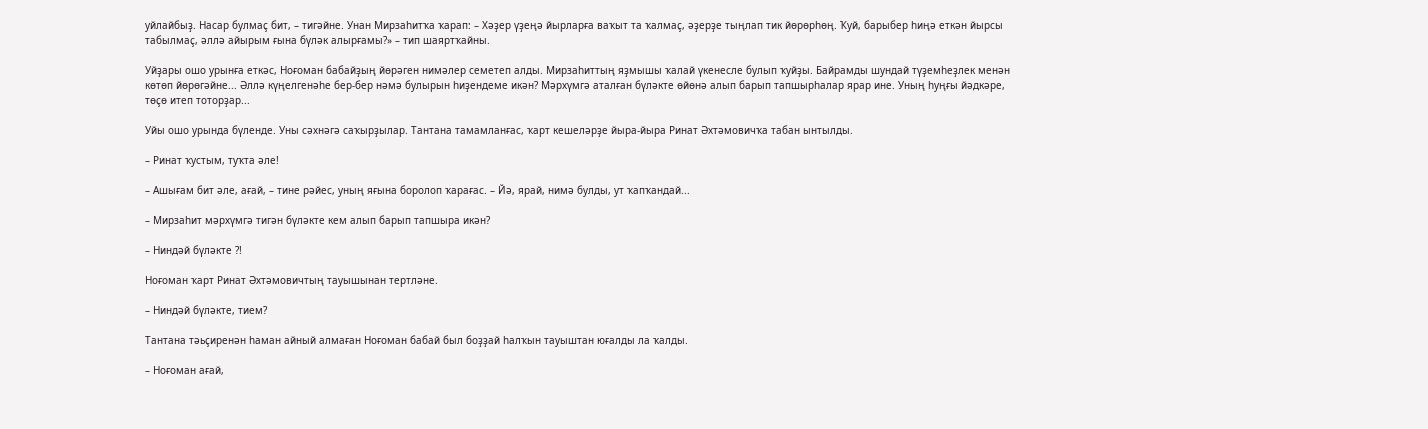уйлайбыҙ. Насар булмаҫ бит, – тигәйне. Унан Мирзаһитҡа ҡарап: – Хәҙер үҙеңә йырларға ваҡыт та ҡалмаҫ, әҙерҙе тыңлап тик йөрөрһөң. Ҡуй, барыбер һиңә еткән йырсы табылмаҫ, әллә айырым ғына бүләк алырғамы?» – тип шаяртҡайны.

Уйҙары ошо урынға еткәс, Ноғоман бабайҙың йөрәген нимәлер семетеп алды. Мирзаһиттың яҙмышы ҡалай үкенесле булып ҡуйҙы. Байрамды шундай түҙемһеҙлек менән көтөп йөрөгәйне... Әллә күңелгенәһе бер-бер нәмә булырын һиҙендеме икән? Мәрхүмгә аталған бүләкте өйөнә алып барып тапшырһалар ярар ине. Уның һуңғы йәдкәре, төҫө итеп тоторҙар...

Уйы ошо урында бүленде. Уны сәхнәгә саҡырҙылар. Тантана тамамланғас, ҡарт кешеләрҙе йыра-йыра Ринат Әхтәмовичҡа табан ынтылды.

– Ринат ҡустым, туҡта әле!

– Ашығам бит әле, ағай, – тине рәйес, уның яғына боролоп ҡарағас. – Йә, ярай, нимә булды, ут ҡапҡандай...

– Мирзаһит мәрхүмгә тигән бүләкте кем алып барып тапшыра икән?

– Ниндәй бүләкте ?!

Ноғоман ҡарт Ринат Әхтәмовичтың тауышынан тертләне.

– Ниндәй бүләкте, тием?

Тантана тәьҫиренән һаман айный алмаған Ноғоман бабай был боҙҙай һалҡын тауыштан юғалды ла ҡалды.

– Ноғоман ағай,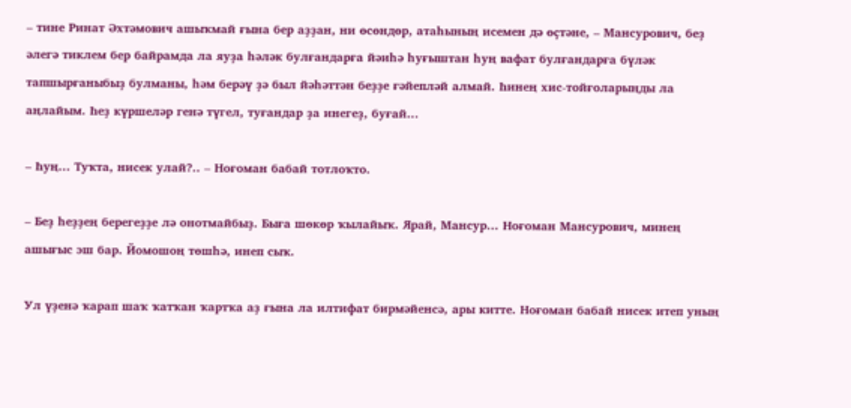– тине Ринат Әхтәмович ашыҡмай ғына бер аҙҙан, ни өсөндөр, атаһының исемен дә өҫтәне, – Мансурович, беҙ әлегә тиклем бер байрамда ла яуҙа һәләк булғандарға йәиһә һуғыштан һуң вафат булғандарға бүләк тапшырғаныбыҙ булманы, һәм берәү ҙә был йәһәттән беҙҙе ғәйепләй алмай. Һинең хис-тойғоларыңды ла аңлайым. Һеҙ күршеләр генә түгел, туғандар ҙа инегеҙ, буғай...

– Һуң... Туҡта, нисек улай?.. – Ноғоман бабай тотлоҡто.

– Беҙ һеҙҙең берегеҙҙе лә онотмайбыҙ. Быға шөкөр ҡылайыҡ. Ярай, Мансур... Ноғоман Мансурович, минең ашығыс эш бар. Йомошоң төшһә, инеп сыҡ.

Ул үҙенә ҡарап шаҡ ҡатҡан ҡартҡа аҙ ғына ла илтифат бирмәйенсә, ары китте. Ноғоман бабай нисек итеп уның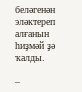беләгенән эләктереп алғанын һиҙмәй ҙә ҡалды.

–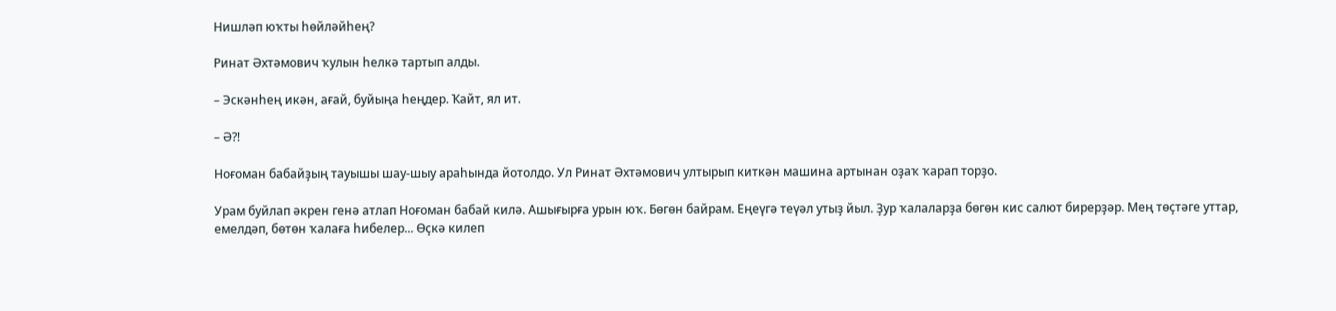Нишләп юҡты һөйләйһең?

Ринат Әхтәмович ҡулын һелкә тартып алды.

– Эскәнһең икән, ағай, буйыңа һеңдер. Ҡайт, ял ит.

– Ә?!

Ноғоман бабайҙың тауышы шау-шыу араһында йотолдо. Ул Ринат Әхтәмович ултырып киткән машина артынан оҙаҡ ҡарап торҙо.

Урам буйлап әкрен генә атлап Ноғоман бабай килә. Ашығырға урын юҡ. Бөгөн байрам. Еңеүгә теүәл утыҙ йыл. Ҙур ҡалаларҙа бөгөн кис салют бирерҙәр. Мең төҫтәге уттар, емелдәп, бөтөн ҡалаға һибелер... Өҫкә килеп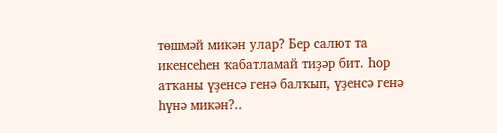төшмәй микән улар? Бер салют та икенсеһен ҡабатламай тиҙәр бит. Һор атҡаны үҙенсә генә балҡып, үҙенсә генә һүнә микән?..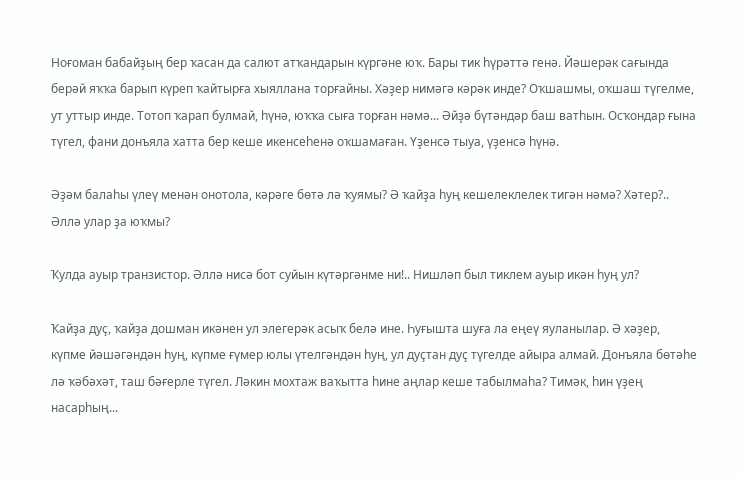Ноғоман бабайҙың бер ҡасан да салют атҡандарын күргәне юҡ. Бары тик һүрәттә генә. Йәшерәк сағында берәй яҡҡа барып күреп ҡайтырға хыяллана торғайны. Хәҙер нимәгә кәрәк инде? Оҡшашмы, оҡшаш түгелме, ут уттыр инде. Тотоп ҡарап булмай, һүнә, юҡҡа сыға торған нәмә... Әйҙә бүтәндәр баш ватһын. Осҡондар ғына түгел, фани донъяла хатта бер кеше икенсеһенә оҡшамаған. Үҙенсә тыуа, үҙенсә һүнә.

Әҙәм балаһы үлеү менән онотола, кәрәге бөтә лә ҡуямы? Ә ҡайҙа һуң кешелеклелек тигән нәмә? Хәтер?.. Әллә улар ҙа юҡмы?

Ҡулда ауыр транзистор. Әллә нисә бот суйын күтәргәнме ни!.. Нишләп был тиклем ауыр икән һуң ул?

Ҡайҙа дуҫ, ҡайҙа дошман икәнен ул элегерәк асыҡ белә ине. Һуғышта шуға ла еңеү яуланылар. Ә хәҙер, күпме йәшәгәндән һуң, күпме ғүмер юлы үтелгәндән һуң, ул дуҫтан дуҫ түгелде айыра алмай. Донъяла бөтәһе лә ҡәбәхәт, таш бәғерле түгел. Ләкин мохтаж ваҡытта һине аңлар кеше табылмаһа? Тимәк, һин үҙең насарһың...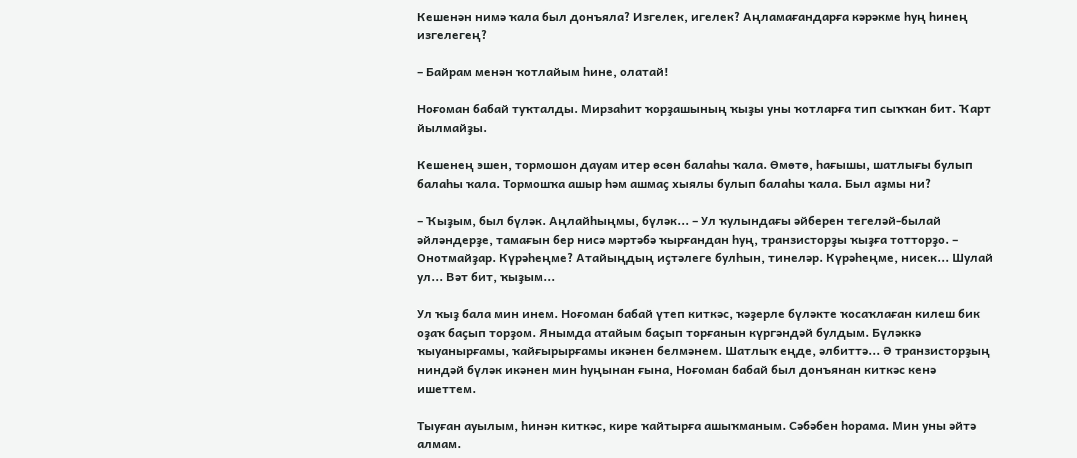Кешенән нимә ҡала был донъяла? Изгелек, игелек? Аңламағандарға кәрәкме һуң һинең изгелегең?

– Байрам менән ҡотлайым һине, олатай!

Ноғоман бабай туҡталды. Мирзаһит ҡорҙашының ҡыҙы уны ҡотларға тип сыҡҡан бит. Ҡарт йылмайҙы.

Кешенең эшен, тормошон дауам итер өсөн балаһы ҡала. Өмөтө, һағышы, шатлығы булып балаһы ҡала. Тормошҡа ашыр һәм ашмаҫ хыялы булып балаһы ҡала. Был аҙмы ни?

– Ҡыҙым, был бүләк. Аңлайһыңмы, бүләк... – Ул ҡулындағы әйберен тегеләй-былай әйләндерҙе, тамағын бер нисә мәртәбә ҡырғандан һуң, транзисторҙы ҡыҙға тотторҙо. – Онотмайҙар. Күрәһеңме? Атайыңдың иҫтәлеге булһын, тинеләр. Күрәһеңме, нисек... Шулай ул... Вәт бит, ҡыҙым...

Ул ҡыҙ бала мин инем. Ноғоман бабай үтеп киткәс, ҡәҙерле бүләкте ҡосаҡлаған килеш бик оҙаҡ баҫып торҙом. Янымда атайым баҫып торғанын күргәндәй булдым. Бүләккә ҡыуанырғамы, ҡайғырырғамы икәнен белмәнем. Шатлыҡ еңде, әлбиттә... Ә транзисторҙың ниндәй бүләк икәнен мин һуңынан ғына, Ноғоман бабай был донъянан киткәс кенә ишеттем.

Тыуған ауылым, һинән киткәс, кире ҡайтырға ашыҡманым. Сәбәбен һорама. Мин уны әйтә алмам.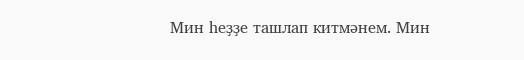Мин һеҙҙе ташлап китмәнем. Мин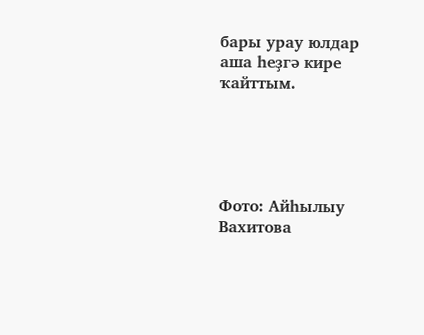бары урау юлдар аша һеҙгә кире ҡайттым.





Фото: Айһылыу Вахитова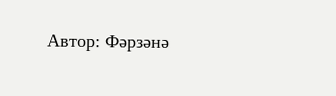Автор: Фәрзәнә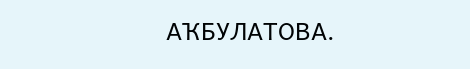АҠБУЛАТОВА.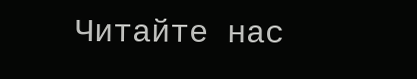Читайте нас